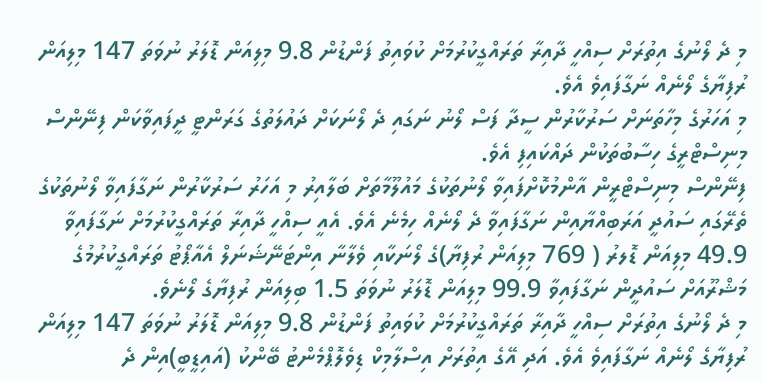މި ދެ ލޯނުގެ އިތުރަށް ސިއްހީ ދާއިރާ ތަރައްގީކުރުމަށް ކުވައިތު ފަންޑުން 9.8 މިލިއަން ޑޮލަރު ނުވަތަ 147 މިލިއަން ރުފިޔާގެ ލޯނެއް ނަގާފައިވެ އެވެ.
މި އަހަރުގެ މިހާތަނަށް ސަރުކާރުން ސީދާ ފަސް ލޯނު ނަގައި ދެ ލޯނަކަށް ދައުލަތުގެ ގަރަންޓީ ދީފައިވާކަން ފިނޭންސް މިނިސްޓްރީގެ ހިސާބުތަކުން ދައްކައިފި އެވެ.
ފިނޭންސް މިނިސްޓްރީން އާންމުކޮށްފައިވާ ލޯނުތަކުގެ މައުލޫމާތަށް ބަލާއިރު މި އަހަރު ސަރުކާރުން ނަގާފައިވާ ލޯނުތަކުގެ ތެރޭގައި ސައުދީ އަރަބިއްޔާއިން ނަގާފައިވާ ދެ ލޯނެއް ހިމެނެ އެވެ. އެއީ ސިއްހީ ދާއިރާ ތަރައްގީކުރުމަށް ނަގާފައިވާ 49.9 މިލިއަން ޑޮލރު ( 769 މިލިއަން ރުފިޔާ)ގެ ލޯނަކާއި ވެލާނާ އިންޓަނޭޝަނަލް އެއާޕޯޓު ތަރައްގީކުރުމުގެ މަޝްރޫއަށް ސައުދީން ނަގާފައިވާ 99.9 މިލިއަން ޑޮލަރު ނުވަތަ 1.5 ބިލިއަން ރުފިޔާގެ ލޯނެވެ.
މި ދެ ލޯނުގެ އިތުރަށް ސިއްހީ ދާއިރާ ތަރައްގީކުރުމަށް ކުވައިތު ފަންޑުން 9.8 މިލިއަން ޑޮލަރު ނުވަތަ 147 މިލިއަން ރުފިޔާގެ ލޯނެއް ނަގާފައިވެ އެވެ. އަދި އޭގެ އިތުރަށް އިސްލާމިކް ޑިވެލޮޕްމެންޓު ބޭންކު (އައިޑީބީ)އިން ދެ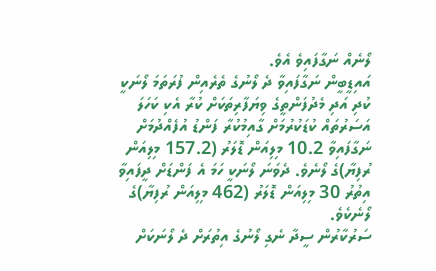ލޯނެއް ނަގާފައިވެ އެވެ.
އައިޑީބީން ނަގާފައިވާ ދެ ލޯނުގެ ތެރެއިން ފުރަތަމަ ލޯނަކީ ކުދި އަދި މެދުފަންތީގެ ވިޔަފާރިތަކަށް ކުރާ އެކި ކަހަލަ އަސަރުތައް ކުޑަކުރުމަށް ގާއިމުކުރާ ފަންޑު އުފެއްދުމަށް ނަގާފައިވާ 10.2 މިލިއަން ޑޮލަރު (157.2 މިލިއަން ރުފިޔާ)ގެ ލޯނެވެ. ދެވަނަ ލޯނަކީ ހަމަ އެ ފަންޑަށް ދީފައިވާ އިތުރު 30 މިލިއަން ޑޮލަރު (462 މިލިއަން ރުފިޔާ)ގެ ލޯނެކެވެ.
ސަރުކާރުން ސީދާ ނެގި ލޯނުގެ އިތުރަށް ދެ ލޯނަކަށް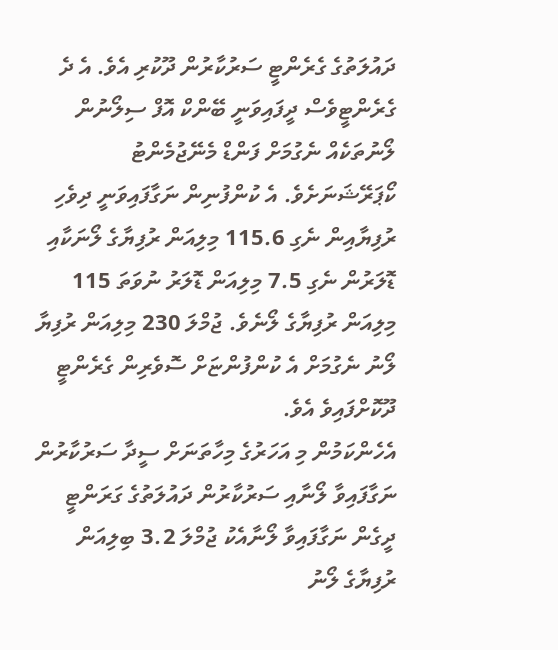ދައުލަތުގެ ގެރެންޓީ ސަރުކާރުން ދޫކުރި އެވެ. އެ ދެ ގެރެންޓީވެސް ދީފައިވަނީ ބޭންކް އޮފް ސިލޯނުން ލޯނުތަކެއް ނެގުމަށް ފަންޑް މެނޭޖުމެންޓު ކޯޕަރޭޝަނަށެވެ. އެ ކުންފުނިން ނަގާފައިވަނީ ދިވެހި ރުފިޔާއިން ނެގި 115.6 މިލިއަން ރުފިޔާގެ ލޯނަކާއި ޑޮލަރުން ނެގި 7.5 މިލިއަން ޑޮލަރު ނުވަތަ 115 މިލިއަން ރުފިޔާގެ ލޯނެވެ. ޖުމްލަ 230 މިލިއަން ރުފިޔާ ލޯނު ނެގުމަށް އެ ކުންފުންޏަށް ސޮވެރިން ގެރެންޓީ ދޫކޮށްފައިވެ އެވެ.
އެހެންކަމުން މި އަހަރުގެ މިހާތަނަށް ސީދާ ސަރުކާރުން ނަގާފައިވާ ލޯނާއި ސަރުކާރުން ދައުލަތުގެ ގަރަންޓީ ދީގެން ނަގާފައިވާ ލޯނާއެކު ޖުމްލަ 3.2 ބިލިއަން ރުފިޔާގެ ލޯނު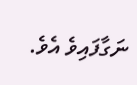ނަގާފައިވެ އެވެ.